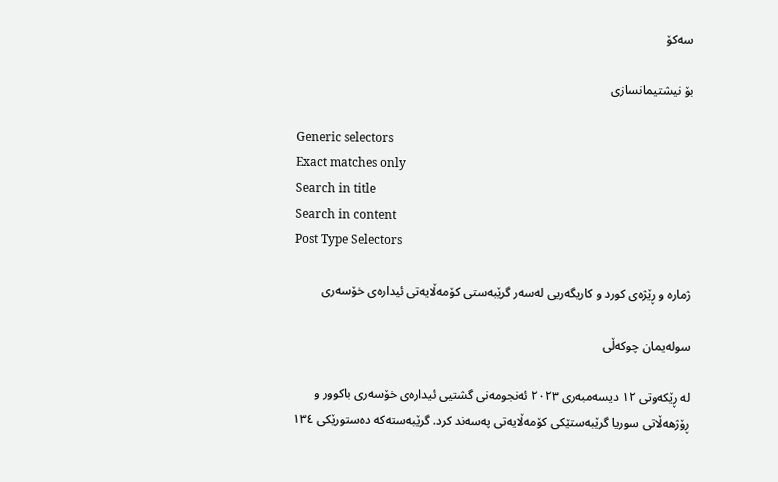سەکۆ

بۆ نیشتیمانسازی

Generic selectors
Exact matches only
Search in title
Search in content
Post Type Selectors

ژمارە و ڕێژەی کورد و کاریگەریی لەسەر گرێبەستی کۆمەڵایەتی ئیدارەی خۆسەری

سولەیمان چوکەڵی

لە ڕێکەوتی ١٢ دیسەمبەری ٢٠٢٣ ئەنجومەنی گشتیی ئیدارەی خۆسەری باکوور و ڕۆژهەڵاتی سوریا گرێبەستێکی کۆمەڵایەتی پەسەند کرد. گرێبەستەکە دەستورێکی ١٣٤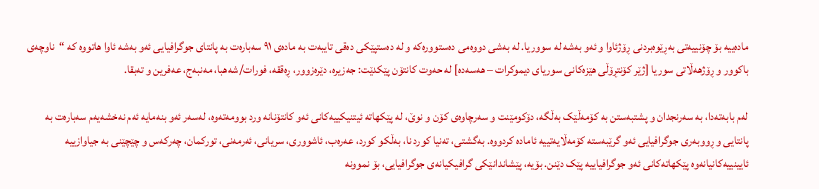مادەییە بۆ چۆنییەتی بەڕێوەبردنی ڕۆژئاوا و ئەو بەشە لە سووریا. لە بەشی دووەمی دەستوورەکە و لە دەستپێکی دەقی تایبەت بە مادەی ٩١ سەبارەت بە پانتای جوگرافیایی ئەو بەشە ئاوا هاتووە کە “ناوچەی باکوور و ڕۆژهەڵاتی سوریا [ژێر کۆنتڕۆڵی هێزەکانی سوریای دیموکرات – هەسەدە] لە حەوت کانتۆن پێکدێت: جەزیرە، دێرەزوور، ڕەققە، فورات/شەهبا، مەنبەج، عەفرین و تەبقا.

لەم بابەتەدا، بە سەرنجدان و پشتبەستن بە کۆمەڵێک بەڵگە، دۆکومێنت و سەرچاوەی کۆن و نوێ، لە پێکهاتە ئیتنیکییەکانی ئەو کانتۆنانە ورد بوومەتەوە، لەسەر ئەو بنەمایە ئەم نەخشەیەم سەبارەت بە پانتایی و ڕووبەری جوگرافیایی ئەو گرێبەستە کۆمەڵایەتییە ئامادە کردووە. بەگشتی، تەنیا کورد نا، بەڵکو کورد، عەرەب، ئاشووری، سریانی، ئەرمەنی، تورکمان، چەرکەس و چێچێنی بە جیاوازییە ئایینییەکانیانەوە پێکهاتەکانی ئەو جوگرافیاییە پێک دێنن. بۆیە، پێشاندانێکی گرافیکیانەی جوگرافیایی، بۆ نموونە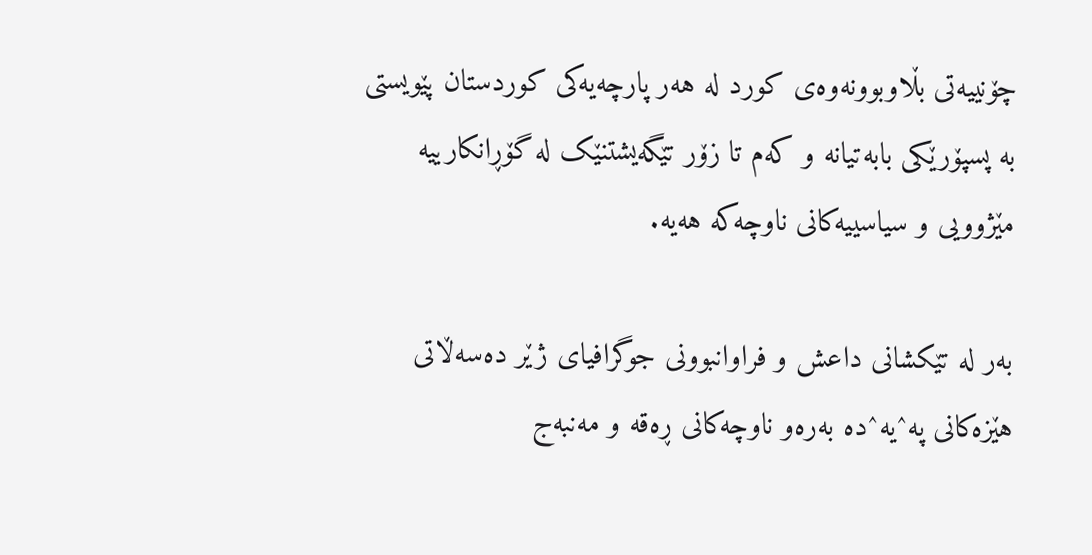چۆنییەتی بڵاوبوونەوەی کورد لە هەر پارچەیەکی کوردستان پێویستی بە پسپۆرێکی بابەتیانە و کەم تا زۆر تێگەیشتنێک لە گۆڕانکارییە مێژوویی و سیاسییەکانی ناوچەکە هەیە.

بەر لە تێکشانی داعش و فراوانبوونی جوگرافیای ژێر دەسەڵاتی هێزەکانی پە^یە^دە بەرەو ناوچەکانی ڕەقە و مەنبەج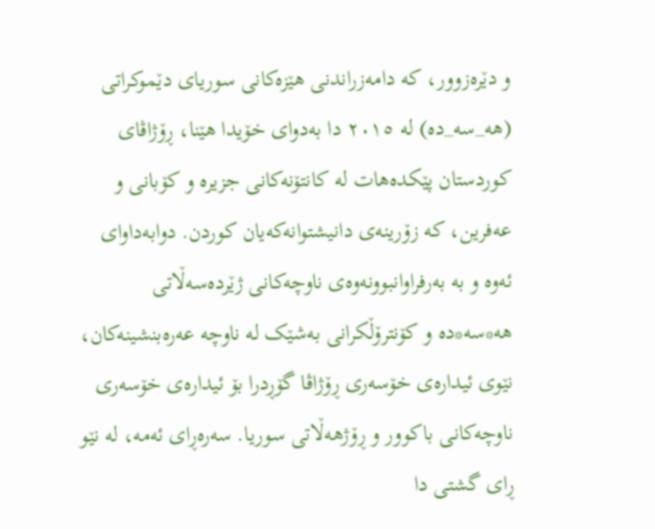و دێرەزوور، کە دامەزراندنی هێزەکانی سوریای دێموکراتی (هە_سە_دە) لە ٢٠١٥ دا بەدوای خۆیدا هێنا، ڕۆژاڤای کوردستان پێکدەهات لە کانتۆنەکانی جزیرە و کۆبانی و عەفرین، کە زۆرینەی دانیشتوانەکەیان کوردن. دوابەداوای ئەوە و بە بەرفراوانبوونەوەی ناوچەکانی ژێردەسەڵاتی هە*سە*دە و کۆنترۆڵکرانی بەشێک لە ناوچە عەرەبنشینەکان، نێوی ئیدارەی خۆسەری ڕۆژاڤا گۆڕدرا بۆ ئیدارەی خۆسەری ناوچەکانی باکوور و ڕۆژهەڵاتی سوریا. سەرەڕای ئەمە، لە نێو ڕای گشتی دا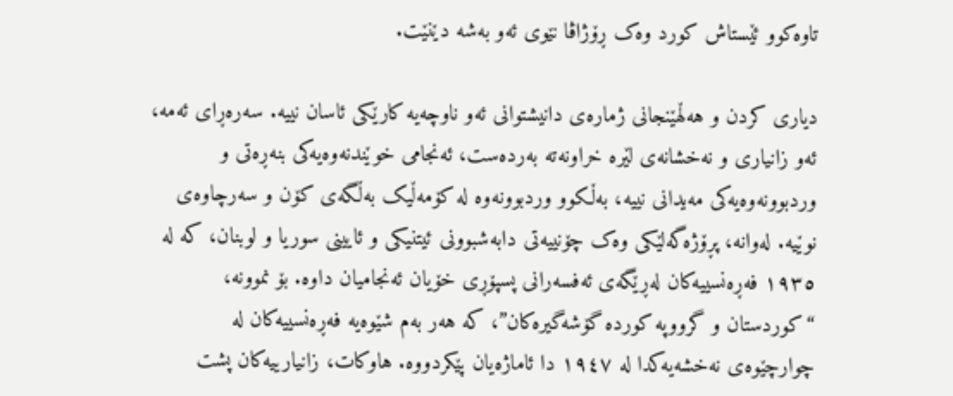تاوەکوو ئێستاش کورد وەک ڕۆژاڤا نێوی ئەو بەشە دێنێت.

دیاری کردن و هەڵهێنجانی ژمارەی دانیشتوانی ئەو ناوچەیە کارێکی ئاسان نییە. سەرەڕای ئەمە، ئەو زانیاری و نەخشانەی لێرە خراونەتە بەردەست، ئەنجامی خوێندنەوەیەکی بنەڕەتی و وردبوونەوەیەکی مەیدانی نییە، بەڵکوو وردبوونەوە لە کۆمەڵیک بەڵگەی کۆن و سەرچاوەی نوێیە. لەوانە، پڕۆژەگەلێکی وەک چۆنییەتی دابەشبوونی ئیتنیکی و ئایینی سوریا و لوبنان، کە لە ١٩٣٥ فەڕەنسییەکان لەڕێگەی ئەفسەرانی پسپۆڕی خۆیان ئەنجامیان داوە. بۆ نموونە، “کوردستان و گرووپە کوردە گۆشەگیرەکان”، کە هەر بەم شێوەیە فەڕەنسییەکان لە چوارچێوەی نەخشەیەکدا لە ١٩٤٧ دا ئاماژەیان پێکردووە. هاوکات، زانیارییەکان پشت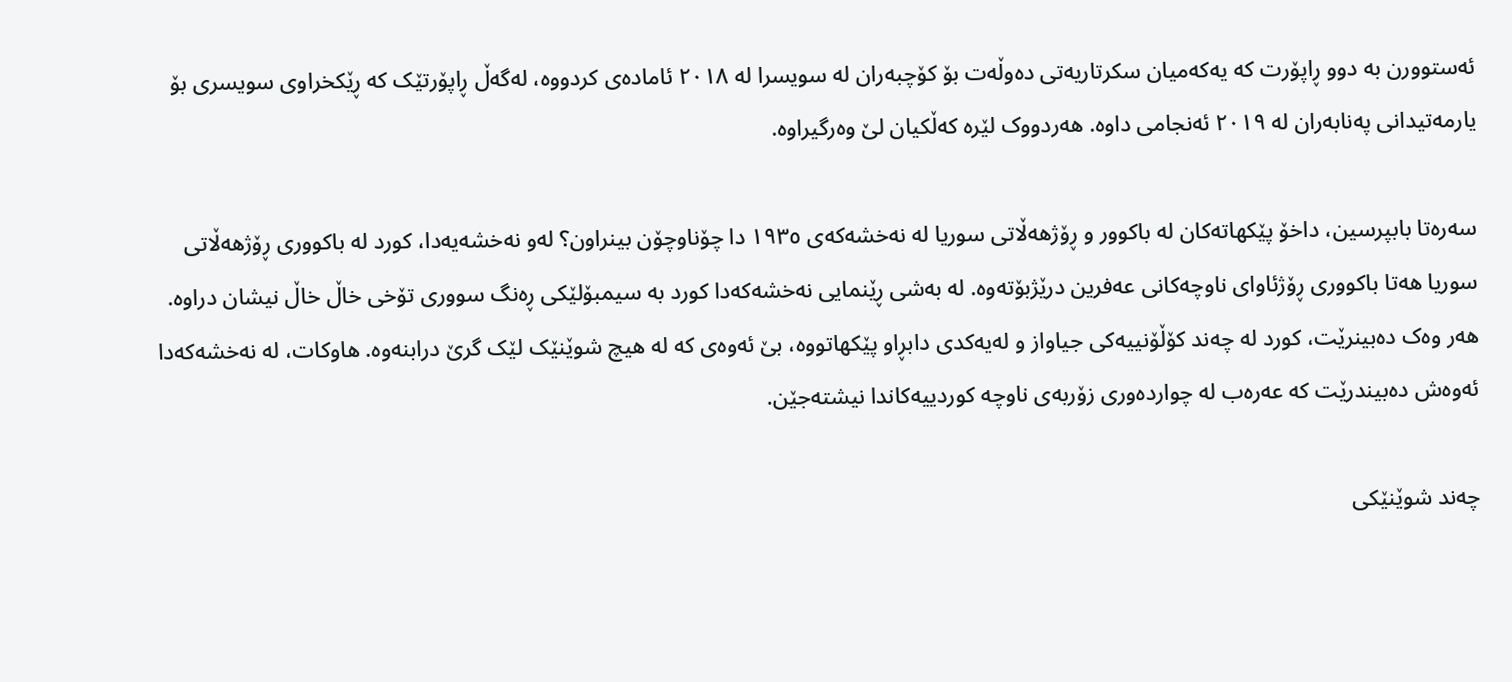ئەستوورن بە دوو ڕاپۆرت کە یەکەمیان سکرتاریەتی دەوڵەت بۆ کۆچبەران لە سویسرا لە ٢٠١٨ ئامادەی کردووە، لەگەڵ ڕاپۆرتێک کە ڕێکخراوی سویسری بۆ یارمەتیدانی پەنابەران لە ٢٠١٩ ئەنجامی داوە. هەردووک لێرە کەڵکیان لێ وەرگیراوە.

سەرەتا بابپرسین، داخۆ پێکهاتەکان لە باکوور و ڕۆژهەڵاتی سوریا لە نەخشەکەی ١٩٣٥ دا چۆناوچۆن بینراون؟ لەو نەخشەیەدا، کورد لە باکووری ڕۆژهەڵاتی سوریا هەتا باکووری ڕۆژئاوای ناوچەکانی عەفرین درێژبۆتەوە. لە بەشی ڕێنمایی نەخشەکەدا کورد بە سیمبۆلێکی ڕەنگ سووری تۆخی خاڵ خاڵ نیشان دراوە. هەر وەک دەبینرێت، کورد لە چەند کۆڵۆنییەکی جیاواز و لەیەکدی دابڕاو پێکهاتووە، بێ ئەوەی کە لە هیچ شوێنێک لێک گرێ درابنەوە. هاوکات، لە نەخشەکەدا ئەوەش دەبیندرێت کە عەرەب لە چواردەوری زۆربەی ناوچە کوردییەکاندا نیشتەجێن.

چەند شوێنێکی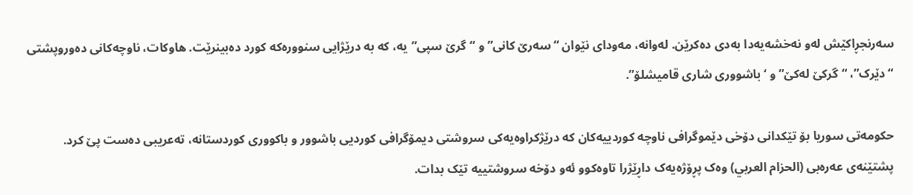سەرنجڕاکێش لەو نەخشەیەدا بەدی دەکرێن. لەوانە، مەودای نێوان “سەرێ کانی” و “گرێ سپی”یە، کە بە درێژایی سنوورەکە کورد دەبینرێت. هاوکات، ناوچەکانی دەوروپشتی “دێرک”، “گرکێ لەکێ” و ‘باشووری شاری قامیشلۆ”.

حکومەتی سوریا بۆ تێکدانی دۆخی دێموگرافی ناوچە کوردییەکان کە درێژکراوەیەکی سروشتی دیمۆگرافی کوردیی باشوور و باکووری کوردستانە، تەعریبی دەست پێ کرد. پشتێنەی عەرەبی (الحزام العربي) وەک پڕۆژەیەک داڕێژرا تاوەکوو ئەو دۆخە سروشتییە تێک بدات.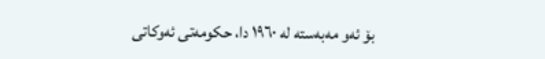بۆ ئەو مەبەستە لە ١٩٦٠ دا، حکومەتی ئەوکاتی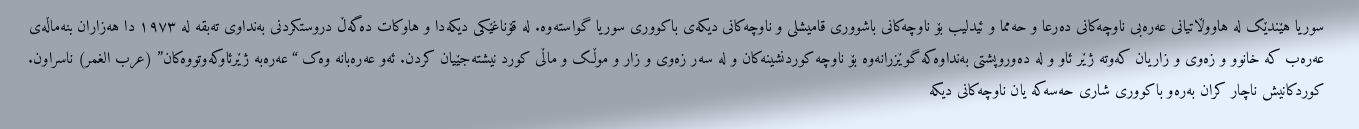سوریا هێندێک لە هاووڵاتیانی عەرەبی ناوچەکانی دەرعا و حەمما و ئیدلیب بۆ ناوچەکانی باشووری قامیشلی و ناوچەکانی دیکەی باکووری سوریا گواستەوە. لە قۆناغێکی دیکەدا و هاوکات دەگەڵ دروستکردنی بەنداوی تەبقە لە ١٩٧٣ دا هەزاران بنەماڵەی عەرەب کە خانوو و زەوی و زاریان کەوتە ژێر ئاو و لە دەوروپشتی بەنداوەکە گوێزرانەوە بۆ ناوچە کوردنشینەکان و لە سەر زەوی و زار و موڵک و ماڵی کورد نیشتەجێیان کردن. ئەو عەرەبانە وەک “عەرەبە ژێرئاوکەوتووەکان” (عرب الغمر) ناسراون. کوردکانیش ناچار کران بەرەو باکووری شاری حەسەکە یان ناوچەکانی دیکە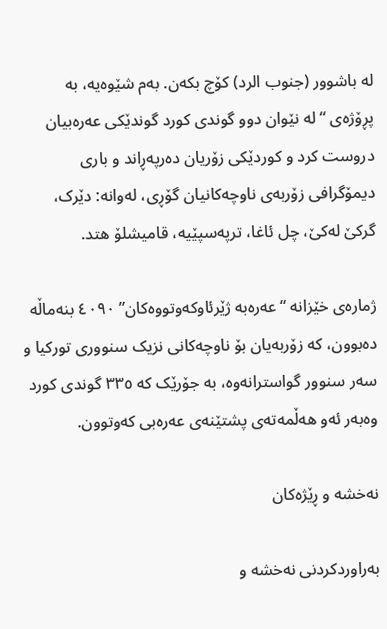لە باشوور (جنوب الرد) کۆچ بکەن. بەم شێوەیە، بە پڕۆژەی “لە نێوان دوو گوندی کورد گوندێکی عەرەبیان دروست کرد و کوردێکی زۆریان دەرپەڕاند و باری دیمۆگرافی زۆربەی ناوچەکانیان گۆڕی، لەوانە: دێرک، گرکێ لەکێ، چل ئاغا، ترپەسپێیە، قامیشلۆ هتد.

ژمارەی خێزانە “عەرەبە ژێرئاوکەوتووەکان” ٤٠٩٠ بنەماڵە دەبوون، کە زۆربەیان بۆ ناوچەکانی نزیک سنووری تورکیا و سەر سنوور گواسترانەوە، بە جۆرێک کە ٣٣٥ گوندی کورد وەبەر ئەو هەڵمەتەی پشتێنەی عەرەبی کەوتوون.

نەخشە و ڕێژەکان

بەراوردکردنی نەخشە و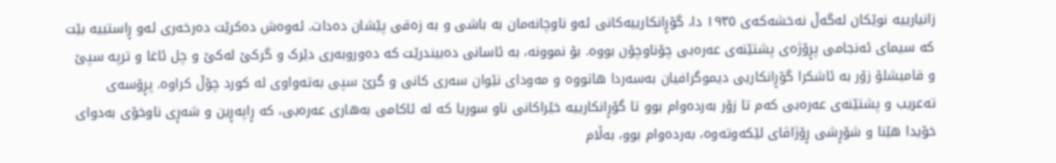زانیارییە نوێکان لەگەڵ نەخشەکەی ۱۹۳٥ دا، گۆڕانکارییەکانی ئەو ناوچانەمان بە باشی و بە زەقی پێشان دەدات. ئەوەش دەکرێت دەرخەری ئەو ڕاستییە بێت کە سیمای ئەنجامی پڕۆژەی پشتێنەی عەرەبی چۆناوچۆن بووە. بۆ نموونە، بە ئاسانی دەبیندرێت کە دەوروبەری دێرک و گرکێ لەکێ و چل ئاغا و ترپە سپێ و قامیشلۆ زۆر بە ئاشکرا گۆڕانکاریی دیموگرافیان بەسەردا هاتووە و مەودای نێوان سەری کانی و گرێ سپی بەتەواوی لە کورد چۆڵ کراوە. پڕۆسەی تەعریب و پشتێنەی عەرەبی کەم تا زۆر بەردەوام بوو تا گۆڕانکارییە خێراکانی ناو سوریا کە لە ئاکامی بەهاری عەرەبی، کە ڕاپەڕین و شەڕی ناوخۆی بەدوای خۆیدا هێنا و شۆڕشی ڕۆژاڤای لێکەوتەوە، بەردەوام بوو، بەڵام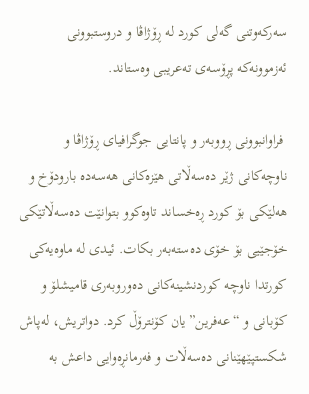سەرکەوتنی گەلی کورد لە ڕۆژاڤا و دروستبوونی ئەزموونەکە پڕۆسەی تەعریبی وەستاند.

 فراوانبوونی ڕووبەر و پانتایی جوگرافیای ڕۆژاڤا و ناوچەکانی ژێر دەسەڵاتی هێزەکانی هەسەدە بارودۆخ و هەلێکی بۆ کورد ڕەخساند تاوەکوو بتوانێت دەسەڵاتێکی خۆجێیی بۆ خۆی دەستەبەر بکات. ئیدی لە ماوەیەکی کورتدا ناوچە کوردنشینەکانی دەوروبەری قامیشلۆ و کۆبانی و “عەفرین”یان کۆنترۆڵ کرد. دواتریش، لەپاش شکستپێهێنانی دەسەڵات و فەرمانڕەوایی داعش بە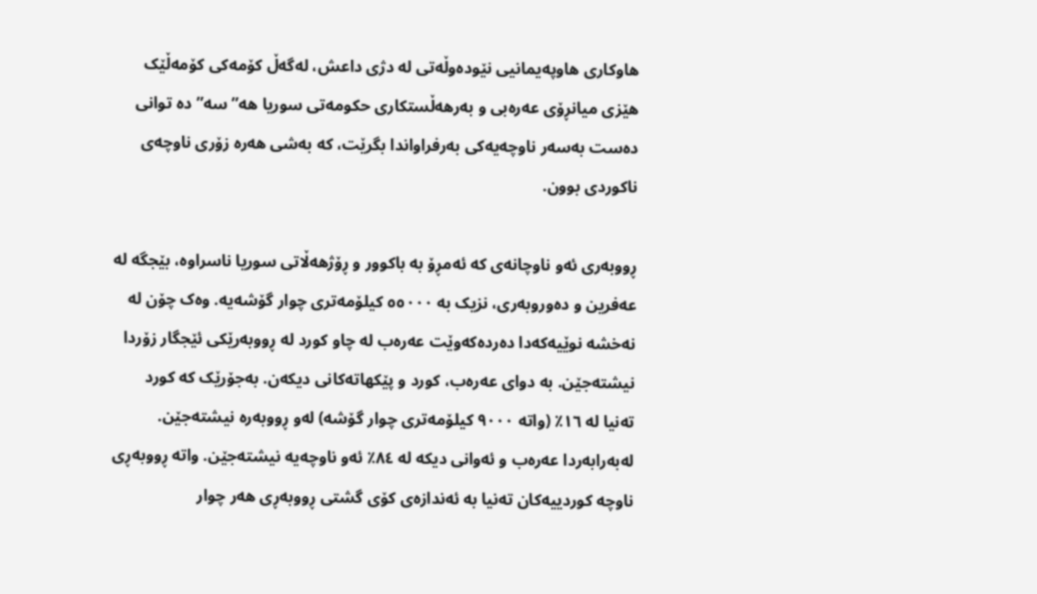هاوکاری هاوپەیمانیی نێودەوڵەتی لە دژی داعش، لەگەڵ کۆمەکی کۆمەڵێک هێزی میانڕۆی عەرەبی و بەرهەڵستکاری حکومەتی سوریا هە”سە”دە توانی دەست بەسەر ناوچەیەکی بەرفراواندا بگرێت، کە بەشی هەرە زۆری ناوچەی ناکوردی بوون.

ڕووبەری ئەو ناوچانەی کە ئەمڕۆ بە باکوور و ڕۆژهەڵاتی سوریا ناسراوە، بێجگە لە عەفرین و دەوروبەری، نزیک بە ٥٥٠٠٠ کیلۆمەتری چوار گۆشەیە. وەک چۆن لە نەخشە نوێیەکەدا دەردەکەوێت عەرەب لە چاو کورد لە ڕووبەرێکی ئێجگار زۆردا نیشتەجێن. بە دوای عەرەب، کورد و پێکهاتەکانی دیکەن. بەجۆرێک کە کورد تەنیا لە ١٦٪ (واتە ٩٠٠٠ کیلۆمەتری چوار گۆشە) لەو ڕووبەرە نیشتەجێن. لەبەرابەردا عەرەب و ئەوانی دیکە لە ٨٤٪ ئەو ناوچەیە نیشتەجێن. واتە ڕووبەڕی ناوچە کوردییەکان تەنیا بە ئەندازەی کۆی گشتی ڕووبەڕی هەر چوار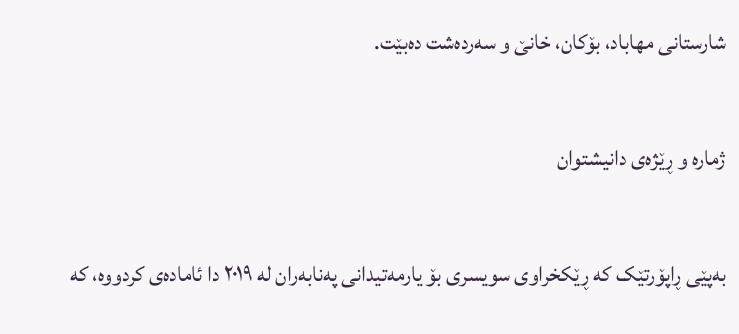شارستانی مهاباد، بۆکان، خانێ و سەردەشت دەبێت.

ژمارە و ڕێژەی دانیشتوان

بەپێی ڕاپۆرتێک کە ڕێکخراوی سویسری بۆ یارمەتیدانی پەنابەران لە ٢٠١٩ دا ئامادەی کردووە، کە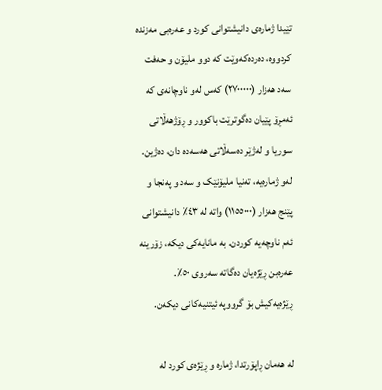تێیدا ژمارەی دانیشتوانی کورد و عەرەبی مەزندە کردووە، دەردەکەوێت کە دوو ملیۆن و حەفت سەد هەزار (٢٧٠٠٠٠٠) کەس لەو ناوچانەی کە ئەمڕۆ پێیان دەگوترێت باکوور و ڕۆژهەڵاتی سوریا و لەژێر دەسەڵاتی هەسەدە دان، دەژین. لەو ژمارەیە، تەنیا ملیۆنێک و سەد و پەنجا و پێنج هەزار (١١٥٥٠٠٠) واتە لە ٤٣٪ دانیشتوانی ئەم ناوچەیە کوردن. بە مانایەکی دیکە، زۆرینە عەرەبن ڕێژەیان دەگاتە سەروی ٥٠٪. ڕێژەیەکیش بۆ گرووپە ئیتنیەکانی دیکەن.

لە هەمان ڕاپۆرتدا، ژمارە و ڕێژەی کورد لە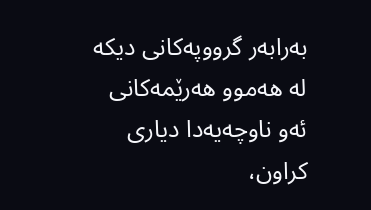بەرابەر گرووپەکانی دیکە لە هەموو هەرێمەکانی ئەو ناوچەیەدا دیاری کراون،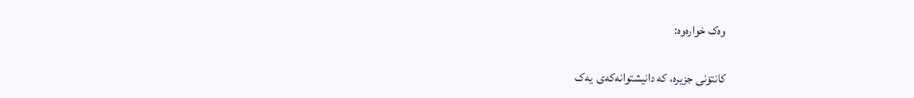وەک خوارەوە:

کانتۆنی جزیرە، کە دانیشتوانەکەی  یەک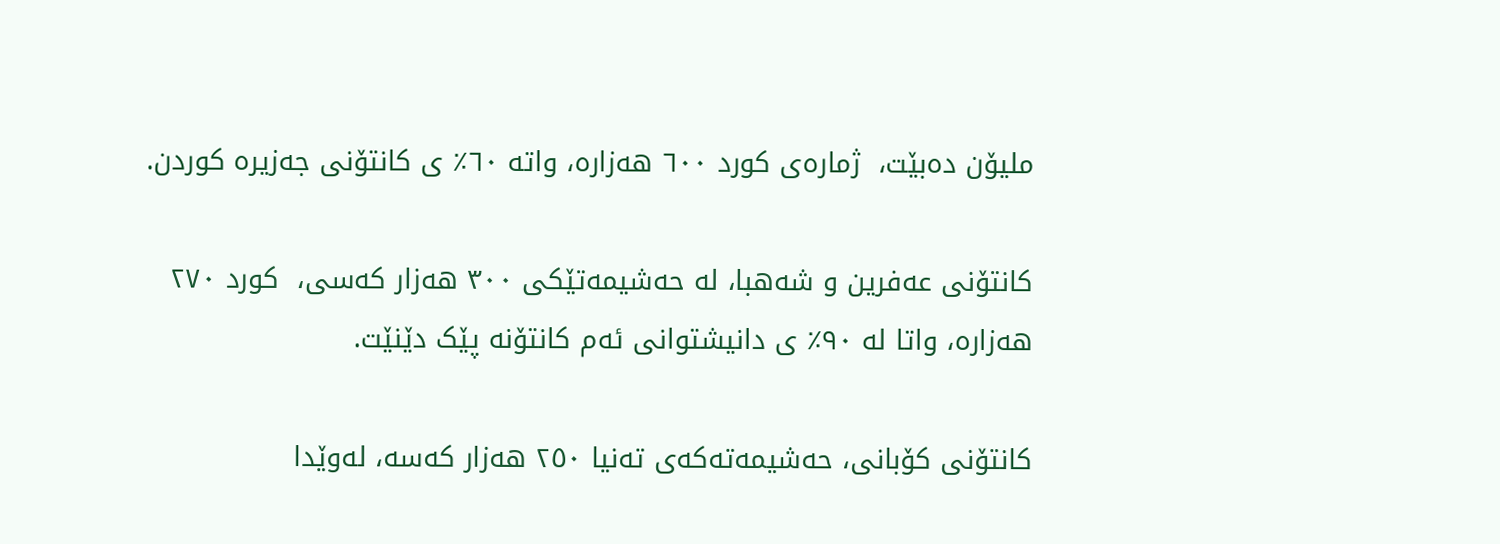ملیۆن دەبێت،  ژمارەی کورد ٦٠٠ هەزارە، واتە ٦٠٪ ی کانتۆنی جەزیرە کوردن.

کانتۆنی عەفرین و شەهبا، لە حەشیمەتێکی ٣٠٠ هەزار کەسی،  کورد ٢٧٠ هەزارە، واتا لە ٩٠٪ ی دانیشتوانی ئەم کانتۆنە پێک دێنێت.

کانتۆنی کۆبانی، حەشیمەتەکەی تەنیا ٢٥٠ هەزار کەسە، لەوێدا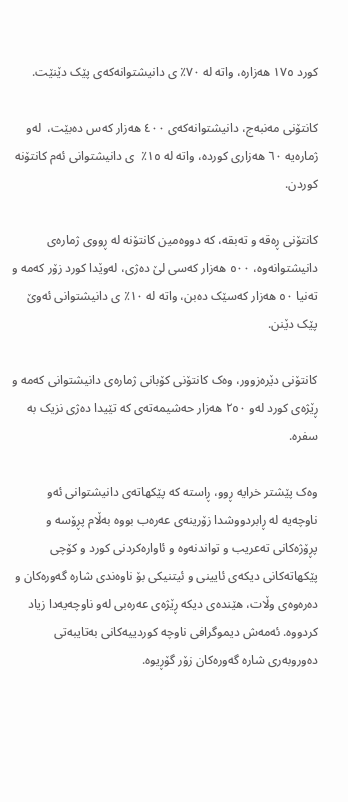کورد ١٧٥ هەزارە، واتە لە ٧٠٪ ی دانیشتوانەکەی پێک دێنێت.

کانتۆنی مەنبەج، دانیشتوانەکەی ٤٠٠ هەزار کەس دەبێت،  لەو ژمارەیە ٦٠ هەزاری کوردە، واتە لە ١٥٪  ی دانیشتوانی ئەم کانتۆنە کوردن.

کانتۆنی ڕەقە و تەبقە، کە دووەمین کانتۆنە لە ڕووی ژمارەی دانیشتوانەوە، ٥٠٠ هەزار کەسی لێ دەژی، لەوێدا کورد زۆر کەمە و تەنیا ٥٠ هەزار کەسێک دەبن، واتە لە ١٠٪ ی دانیشتوانی ئەوێ پێک دێنن.

کانتۆنی دێرەزوور، وەک کانتۆنی کۆبانی ژمارەی دانیشتوانی کەمە و ڕێژەی کورد لەو ٢٥٠ هەزار حەشیمەتەی کە تێیدا دەژی نزیک بە سفرە.

وەک پێشتر خرایە ڕوو، ڕاستە کە پێکهاتەی دانیشتوانی ئەو ناوچەیە لە ڕابردووشدا زۆرینەی عەرەب بووە بەڵام پڕۆسە و پڕۆژەکانی تەعریب و تواندنەوە و ئاوارەکردنی کورد و کۆچی پێکهاتەکانی دیکەی ئایینی و ئیتنیکی بۆ ناوەندی شارە گەورەکان و دەرەوەی وڵات، هێندەی دیکە ڕێژەی عەرەبی لەو ناوچەیەدا زیاد کردووە. ئەمەش دیموگرافی ناوچە کوردییەکانی بەتایبەتی دەوروبەری شارە گەورەکان زۆر گۆڕیوە.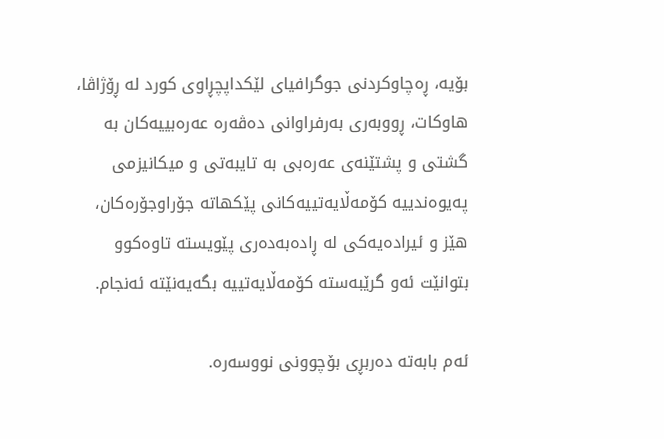بۆیە، ڕەچاوکردنی جوگرافیای لێکداپچڕاوی کورد لە ڕۆژاڤا، هاوکات، ڕووبەری بەرفراوانی دەڤەرە عەرەبییەکان بە گشتی و پشتێنەی عەرەبی بە تایبەتی و میکانیزمی پەیوەندییە کۆمەڵایەتییەکانی پێکهاتە جۆراوجۆرەکان، هێز و ئیرادەیەکی لە ڕادەبەدەری پێویستە تاوەکوو بتوانێت ئەو گرێبەستە کۆمەڵایەتییە بگەیەنێتە ئەنجام.

ئەم بابەتە دەربڕی بۆچوونی نووسەرە.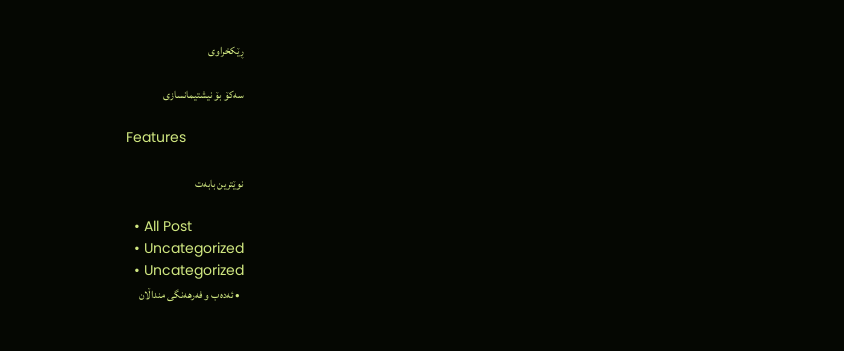ڕێکخراوی

سەکۆ بۆ نیشتیمانسازی

Features

نوێترین بابەت

  • All Post
  • Uncategorized
  • Uncategorized
  • ئەدەب و فەرهەنگی منداڵان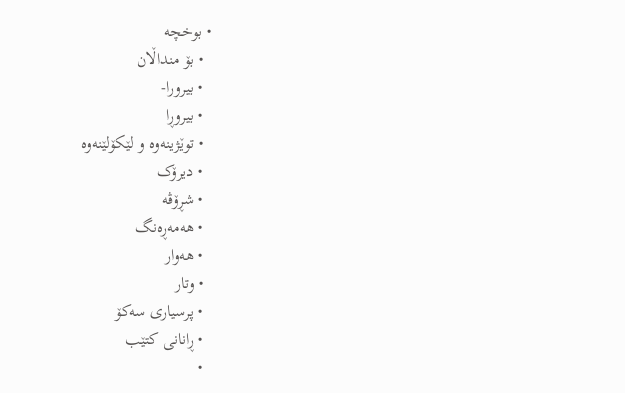• بوخچە
  • بۆ منداڵان
  • بیرورا-
  • بیروڕا
  • توێژینەوە و لێکۆلێنەوە
  • دیرۆک
  • شڕۆڤە
  • هەمەڕەنگ
  • هەوار
  • وتار
  • پرسیاری سەکۆ
  • ڕانانی کتێب
  •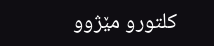کلتورو مێژوو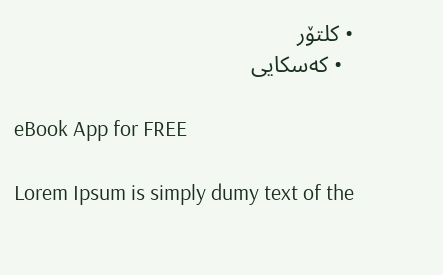• کلتۆر
  • کەسکایی

eBook App for FREE

Lorem Ipsum is simply dumy text of the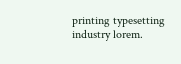printing typesetting industry lorem.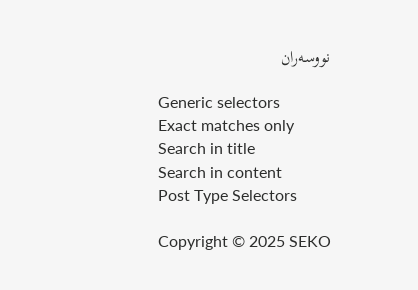نووسەران

Generic selectors
Exact matches only
Search in title
Search in content
Post Type Selectors

Copyright © 2025 SEKO